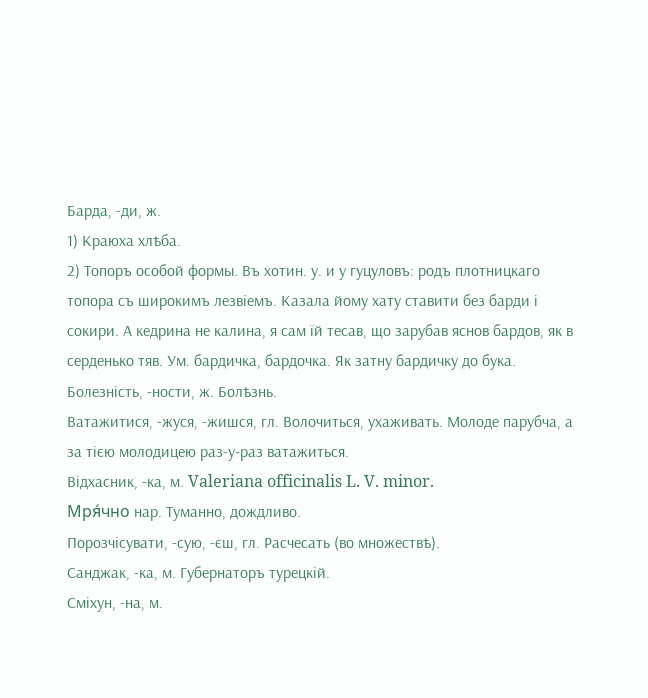Барда, -ди, ж.
1) Краюха хлѣба.
2) Топоръ особой формы. Въ хотин. у. и у гуцуловъ: родъ плотницкаго топора съ широкимъ лезвіемъ. Казала йому хату ставити без барди і сокири. А кедрина не калина, я сам їй тесав, що зарубав яснов бардов, як в серденько тяв. Ум. бардичка, бардочка. Як затну бардичку до бука.
Болезність, -ности, ж. Болѣзнь.
Ватажитися, -жуся, -жишся, гл. Волочиться, ухаживать. Молоде парубча, а за тією молодицею раз-у-раз ватажиться.
Відхасник, -ка, м. Valeriana officinalis L. V. minor.
Мря́чно нар. Туманно, дождливо.
Порозчісувати, -сую, -єш, гл. Расчесать (во множествѣ).
Санджак, -ка, м. Губернаторъ турецкій.
Сміхун, -на, м.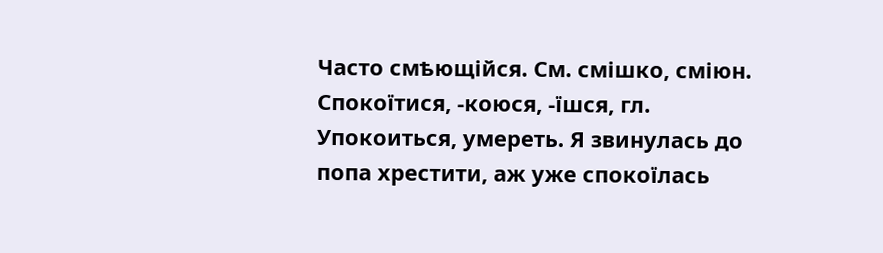Часто смѣющійся. Cм. смішко, сміюн.
Спокоїтися, -коюся, -їшся, гл. Упокоиться, умереть. Я звинулась до попа хрестити, аж уже спокоїлась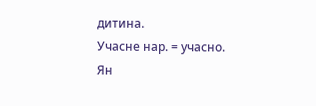дитина.
Учасне нар. = учасно. Ян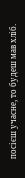посієш учасне, то будеш мав хліб.